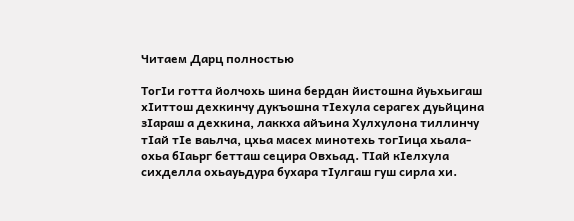Читаем Дарц полностью

ТогIи готта йолчохь шина бердан йистошна йуьхьигаш хIиттош дехкинчу дукъошна тIехула серагех дуьйцина зIараш а дехкина, лаккха айъина Хулхулона тиллинчу тIай тIе ваьлча, цхьа масех минотехь тогIица хьала-охьа бIаьрг бетташ сецира Овхьад. ТIай кIелхула сихделла охьауьдура бухара тIулгаш гуш сирла хи.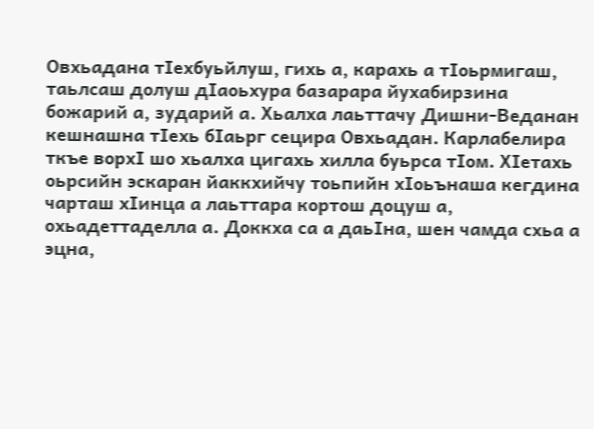Овхьадана тIехбуьйлуш, гихь а, карахь а тIоьрмигаш, таьлсаш долуш дIаоьхура базарара йухабирзина божарий а, зударий а. Хьалха лаьттачу Дишни-Веданан кешнашна тIехь бIаьрг сецира Овхьадан. Карлабелира ткъе вopхI шо хьалха цигахь хилла буьрса тIом. ХIетахь оьрсийн эскаран йаккхийчу тоьпийн хIоьънаша кегдина чарташ хIинца а лаьттара кортош доцуш а, охьадеттаделла а. Доккха са а даьIна, шен чамда схьа а эцна,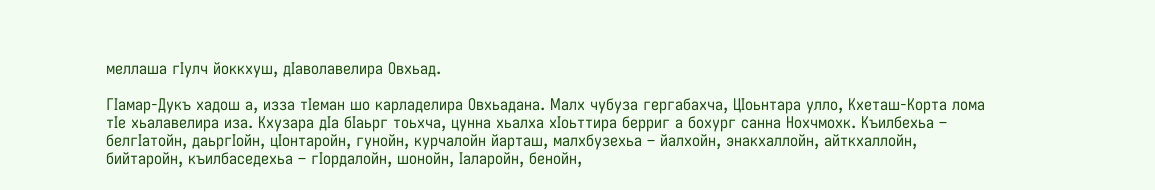меллаша гIулч йоккхуш, дIаволавелира Овхьад.

ГIамap-Дукъ хадош а, изза тIеман шо карладелира Овхьадана. Малх чубуза гергабахча, ЦIоьнтара улло, Кхеташ-Корта лома тIе хьалавелира иза. Кхузара дIа бIаьрг тоьхча, цунна хьалха хIоьттира берриг а бохург санна Нохчмохк. Къилбехьа – белгIатойн, даьргIойн, цIонтаройн, гунойн, курчалойн йарташ, малхбузехьа – йалхойн, энакхаллойн, айткхаллойн, бийтаройн, къилбаседехьа – гIордалойн, шонойн, Iаларойн, бенойн,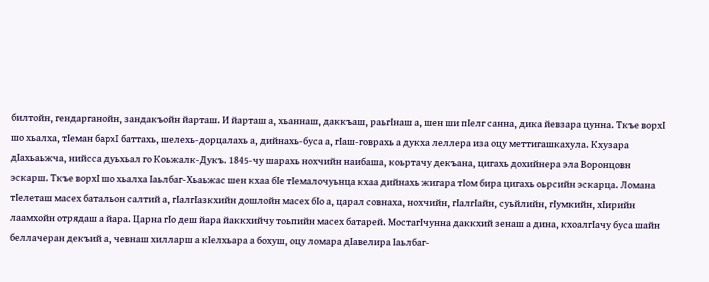билтойн, гендарганойн, зандакъойн йарташ. И йарташ а, хьаннаш, даккъаш, раьгIнаш а, шен ши пIелг санна, дика йевзара цунна. Ткъе ворхI шо хьалха, тIеман бapxI баттахь, шелехь-дорцалахь а, дийнахь-буса а, гIаш-говрахь а дукха леллера иза оцу меттигашкахула. Кхузара дIахьаьжча, нийсса дуьхьал го Коьжалк-Дукъ. 1845-чу шарахь нохчийн наибаша, коьртачу декъана, цигахь дохийнера эла Воронцовн эскарш. Ткъе ворхI шо хьалха Iаьлбаг-Хьаьжас шен кхаа бIе тIемалочуьнца кхаа дийнахь жигара тIом бира цигахь оьрсийн эскарца. Ломана тIелеташ масех батальон салтий а, гIалгIазкхийн дошлойн масех бIо а, царал совнаха, нохчийн, гIалгIайн, суьйлийн, гIумкийн, хIирийн лаамхойн отрядаш а йара. Царна гIо деш йара йаккхийчу тоьпийн масех батарей. МостагIчунна даккхий зенаш а дина, кхоалгIачу буса шайн беллачеран декъий а, чевнаш хилларш а кIелхьара а бохуш, оцу ломара дIавелира Iаьлбаг-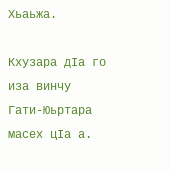Хьаьжа.

Кхузара дIa гo иза винчу Гати-Юьртара масех цIа а.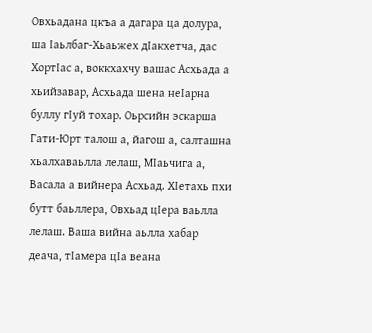Овхьадана цкъа а дагара ца долура, ша Iаьлбаг-Хьаьжех дIакхетча, дас ХортIас а, воккхахчу вашас Асхьада а хьийзавар, Асхьада шена неIарна буллу гIуй тохар. Оьрсийн эскарша Гати-Юрт талош а, йагош а, салташна хьалхаваьлла лелаш, МIаьчига а, Васала а вийнера Асхьад. ХIетахь пхи бутт баьллера, Овхьад цIера ваьлла лелаш. Ваша вийна аьлла хабар деача, тIамера цIа веана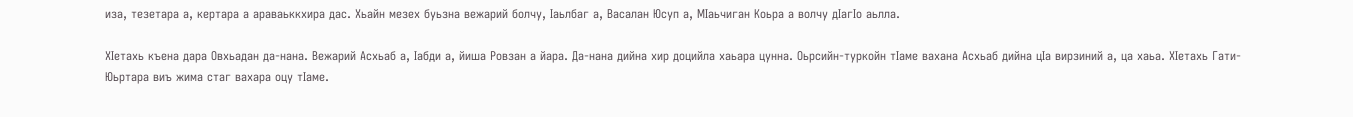иза, тезетара а, кертара а араваьккхира дас. Хьайн мезех буьзна вежарий болчу, Iаьлбаг а, Васалан Юсуп а, МIаьчиган Коьра а волчу дIагIо аьлла.

ХIетахь къена дара Овхьадан да-нана. Вежарий Асхьаб а, Iабди а, йиша Ровзан а йара. Да-нана дийна хир доцийла хаьара цунна. Оьрсийн-туркойн тIаме вахана Асхьаб дийна цIа вирзиний а, ца хаьа. ХIетахь Гати-Юьртара виъ жима стаг вахара оцу тIаме.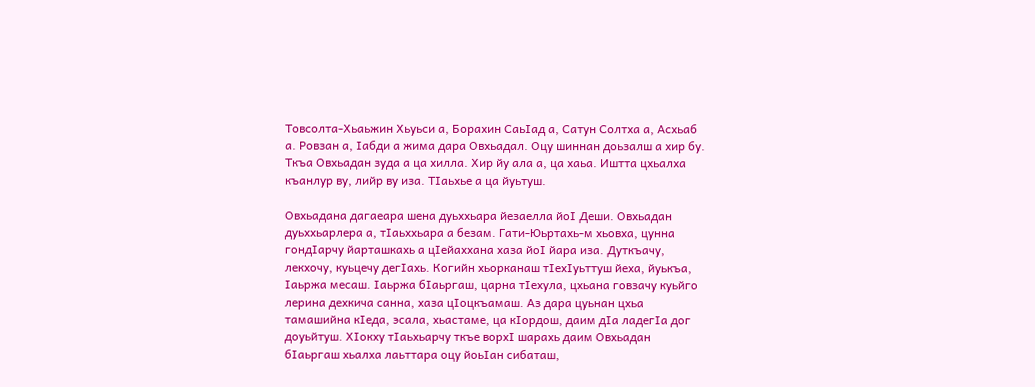Товсолта-Хьаьжин Хьуьси а, Борахин СаьIад а, Сатун Солтха а, Асхьаб а. Ровзан а, Iабди а жима дара Овхьадал. Оцу шиннан доьзалш а хир бу. Ткъа Овхьадан зуда а ца хилла. Хир йу ала а, ца хаьа. Иштта цхьалха къанлур ву, лийр ву иза. ТIаьхье а ца йуьтуш.

Овхьадана дагаеара шена дуьххьара йезаелла йоI Деши. Овхьадан дуьххьарлера а, тIаьххьара а безам. Гати-Юьртахь-м хьовха, цунна гондIарчу йарташкахь а цIейаххана хаза йоI йара иза. Дуткъачу, лекхочу, куьцечу дегIахь. Когийн хьорканаш тIехIуьттуш йеха, йуькъа, Iаьржа месаш. Iаьржа бIаьргаш, царна тIехула, цхьана говзачу куьйго лерина дехкича санна, хаза цIоцкъамаш. Аз дара цуьнан цхьа тамашийна кIеда, эсала, хьастаме, ца кIордош, даим дIа ладегIа дог доуьйтуш. ХIокху тIаьхьарчу ткъе вopхI шарахь даим Овхьадан бIаьргаш хьалха лаьттара оцу йоьIан сибаташ,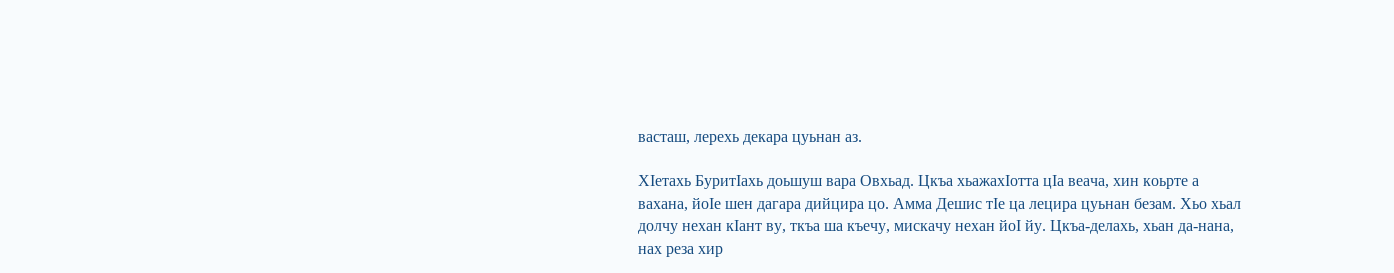васташ, лерехь декара цуьнан аз.

ХIетахь БуритIахь доьшуш вара Овхьад. Цкъа хьажахIотта цIа веача, хин коьрте а вахана, йоIе шен дагара дийцира цо. Амма Дешис тIе ца лецира цуьнан безам. Хьо хьал долчу нехан кIант ву, ткъа ша къечу, мискачу нехан йоI йу. Цкъа-делахь, хьан да-нана, нах реза хир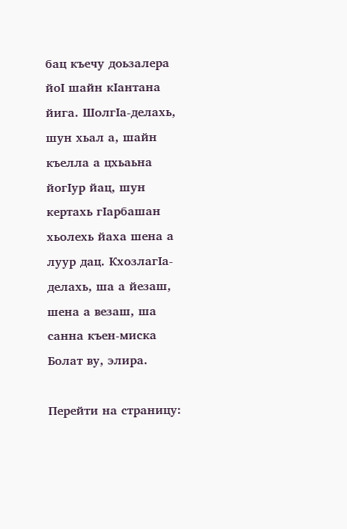бац къечу доьзалера йоI шайн кIантана йига. ШолгIа-делахь, шун хьал а, шайн къелла а цхьаьна йогIур йац, шун кертахь гIарбашан хьолехь йаха шена а луур дац. КхозлагIа-делахь, ша а йезаш, шена а везаш, ша санна къен-миска Болат ву, элира.

Перейти на страницу: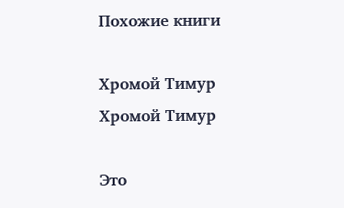Похожие книги

Хромой Тимур
Хромой Тимур

Это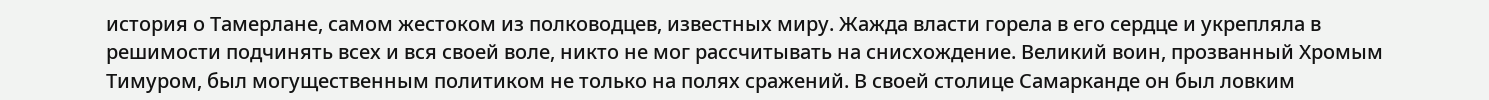история о Тамерлане, самом жестоком из полководцев, известных миру. Жажда власти горела в его сердце и укрепляла в решимости подчинять всех и вся своей воле, никто не мог рассчитывать на снисхождение. Великий воин, прозванный Хромым Тимуром, был могущественным политиком не только на полях сражений. В своей столице Самарканде он был ловким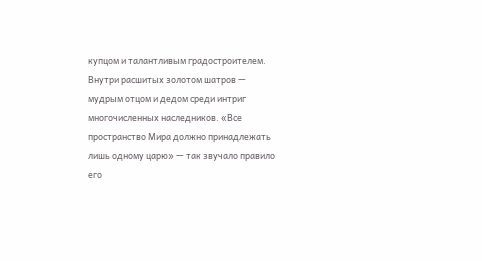купцом и талантливым градостроителем. Внутри расшитых золотом шатров — мудрым отцом и дедом среди интриг многочисленных наследников. «Все пространство Мира должно принадлежать лишь одному царю» — так звучало правило его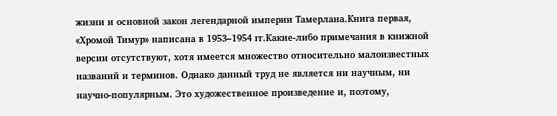жизни и основной закон легендарной империи Тамерлана.Книга первая, «Хромой Тимур» написана в 1953–1954 гг.Какие-либо примечания в книжной версии отсутствуют, хотя имеется множество относительно малоизвестных названий и терминов. Однако данный труд не является ни научным, ни научно-популярным. Это художественное произведение и, поэтому,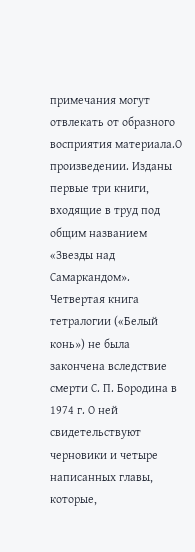примечания могут отвлекать от образного восприятия материала.О произведении. Изданы первые три книги, входящие в труд под общим названием «Звезды над Самаркандом». Четвертая книга тетралогии («Белый конь») не была закончена вследствие смерти С. П. Бородина в 1974 г. О ней свидетельствуют черновики и четыре написанных главы, которые,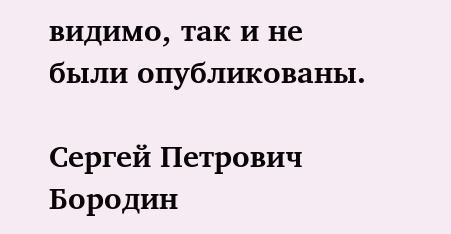видимо, так и не были опубликованы.

Сергей Петрович Бородин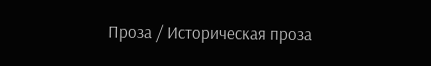Проза / Историческая проза